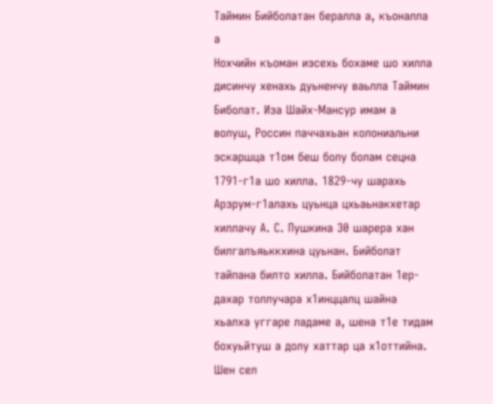Таймин Бийболатан бералла а, къоналла а
Нохчийн къоман иэсехь бохаме шо хилла дисинчу хенахь дуьненчу ваьлла Таймин Биболат. Иза Шайх-Мансур имам а волуш, Россин паччахьан колониальни эскаршца т1ом беш болу болам сецна 1791-г1а шо хилла. 1829-чу шарахь Арзрум-г1алахь цуьнца цхьаьнакхетар хиллачу А. С. Пушкина 30 шарера хан билгалъяьккхина цуьнан. Бийболат тайпана билто хилла. Бийболатан 1ер-дахар толлучара х1инццалц шайна хьалха уггаре ладаме а, шена т1е тидам бохуьйтуш а долу хаттар ца х1оттийна. Шен сел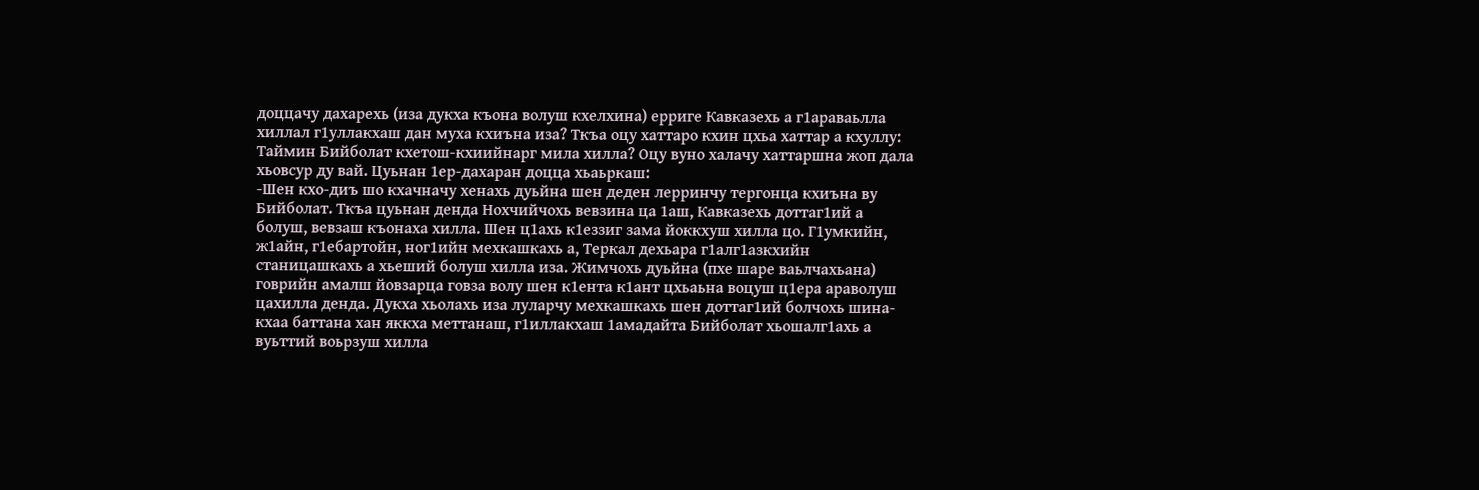доццачу дахарехь (иза дукха къона волуш кхелхина) ерриге Кавказехь а г1араваьлла хиллал г1уллакхаш дан муха кхиъна иза? Ткъа оцу хаттаро кхин цхьа хаттар а кхуллу: Таймин Бийболат кхетош-кхиийнарг мила хилла? Оцу вуно халачу хаттаршна жоп дала хьовсур ду вай. Цуьнан 1ер-дахаран доцца хьаьркаш:
-Шен кхо-диъ шо кхачначу хенахь дуьйна шен деден лерринчу тергонца кхиъна ву Бийболат. Ткъа цуьнан денда Нохчийчохь вевзина ца 1аш, Кавказехь доттаг1ий а болуш, вевзаш къонаха хилла. Шен ц1ахь к1еззиг зама йоккхуш хилла цо. Г1умкийн, ж1айн, г1ебартойн, ног1ийн мехкашкахь а, Теркал дехьара г1алг1азкхийн станицашкахь а хьеший болуш хилла иза. Жимчохь дуьйна (пхе шаре ваьлчахьана) говрийн амалш йовзарца говза волу шен к1ента к1ант цхьаьна воцуш ц1ера араволуш цахилла денда. Дукха хьолахь иза луларчу мехкашкахь шен доттаг1ий болчохь шина-кхаа баттана хан яккха меттанаш, г1иллакхаш 1амадайта Бийболат хьошалг1ахь а вуьттий воьрзуш хилла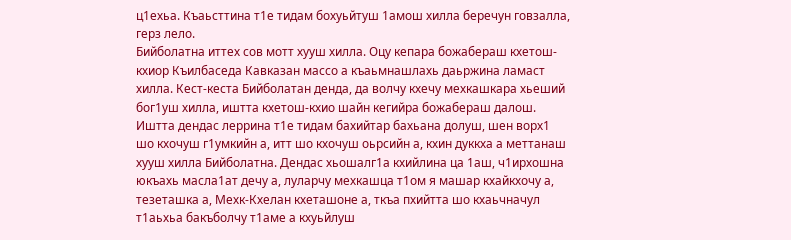ц1ехьа. Къаьсттина т1е тидам бохуьйтуш 1амош хилла беречун говзалла, герз лело.
Бийболатна иттех сов мотт хууш хилла. Оцу кепара божабераш кхетош-кхиор Къилбаседа Кавказан массо а къаьмнашлахь даьржина ламаст хилла. Кест-кеста Бийболатан денда, да волчу кхечу мехкашкара хьеший бог1уш хилла, иштта кхетош-кхио шайн кегийра божабераш далош. Иштта дендас леррина т1е тидам бахийтар бахьана долуш, шен ворх1 шо кхочуш г1умкийн а, итт шо кхочуш оьрсийн а, кхин дуккха а меттанаш хууш хилла Бийболатна. Дендас хьошалг1а кхийлина ца 1аш, ч1ирхошна юкъахь масла1ат дечу а, луларчу мехкашца т1ом я машар кхайкхочу а, тезеташка а, Мехк-Кхелан кхеташоне а, ткъа пхийтта шо кхаьчначул т1аьхьа бакъболчу т1аме а кхуьйлуш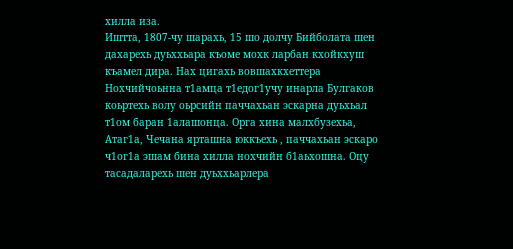хилла иза.
Иштта, 1807-чу шарахь, 15 шо долчу Бийболата шен дахарехь дуьххьара къоме мохк ларбан кхойкхуш къамел дира. Нах цигахь вовшахкхеттера Нохчийчоьнна т1амца т1едог1учу инарла Булгаков коьртехь волу оьрсийн паччахьан эскарна дуьхьал т1ом баран 1алашонца. Орга хина малхбузехьа, Атаг1а, Чечана ярташна юккъехь , паччахьан эскаро ч1ог1а эшам бина хилла нохчийн б1аьхошна. Оцу тасадаларехь шен дуьххьарлера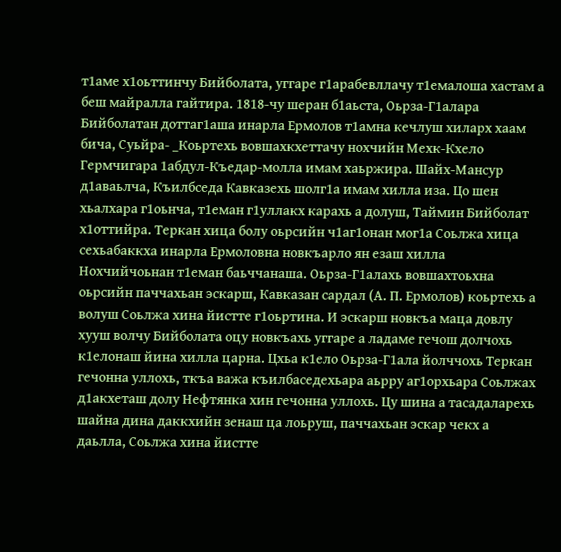т1аме х1оьттинчу Бийболата, уггаре г1арабевллачу т1емалоша хастам а беш майралла гайтира. 1818-чу шеран б1аьста, Оьрза-Г1алара Бийболатан доттаг1аша инарла Ермолов т1амна кечлуш хиларх хаам бича, Суьйра- _Коьртехь вовшахкхеттачу нохчийн Мехк-Кхело Гермчигара 1абдул-Къедар-молла имам хаьржира. Шайх-Мансур д1аваьлча, Къилбседа Кавказехь шолг1а имам хилла иза. Цо шен хьалхара г1оьнча, т1еман г1уллакх карахь а долуш, Таймин Бийболат х1оттийра. Теркан хица болу оьрсийн ч1аг1онан мог1а Соьлжа хица сехьабаккха инарла Ермоловна новкъарло ян езаш хилла Нохчийчоьнан т1еман баьччанаша. Оьрза-Г1алахь вовшахтоьхна оьрсийн паччахьан эскарш, Кавказан сардал (А. П. Ермолов) коьртехь а волуш Соьлжа хина йистте г1оьртина. И эскарш новкъа маца довлу хууш волчу Бийболата оцу новкъахь уггаре а ладаме гечош долчохь к1елонаш йина хилла царна. Цхьа к1ело Оьрза-Г1ала йолччохь Теркан гечонна уллохь, ткъа важа къилбаседехьара аьрру аг1орхьара Соьлжах д1акхеташ долу Нефтянка хин гечонна уллохь. Цу шина а тасадаларехь шайна дина даккхийн зенаш ца лоьруш, паччахьан эскар чекх а даьлла, Соьлжа хина йистте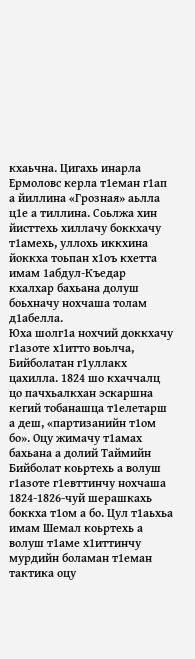кхаьчна. Цигахь инарла Ермоловс керла т1еман г1ап а йиллина «Грозная» аьлла ц1е а тиллина. Соьлжа хин йисттехь хиллачу боккхачу т1амехь, уллохь иккхина йоккха тоьпан х1оъ кхетта имам 1абдул-Къедар кхалхар бахьана долуш боьхначу нохчаша толам д1абелла.
Юха шолг1а нохчий доккхачу г1азоте х1итто воьлча, Бийболатан г1уллакх цахилла. 1824 шо кхаччалц цо пачхьалкхан эскаршна кегий тобанашца т1елетарш а деш, «партизанийн т1ом бо». Оцу жимачу т1амах бахьана а долий Таймийн Бийболат коьртехь а волуш г1азоте г1евттинчу нохчаша 1824-1826-чуй шерашкахь боккха т1ом а бо. Цул т1аьхьа имам Шемал коьртехь а волуш т1аме х1иттинчу мурдийн боламан т1еман тактика оцу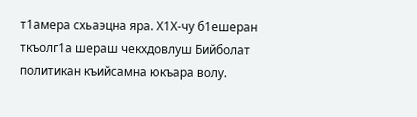т1амера схьаэцна яра. Х1Х-чу б1ешеран ткъолг1а шераш чекхдовлуш Бийболат политикан къийсамна юкъара волу.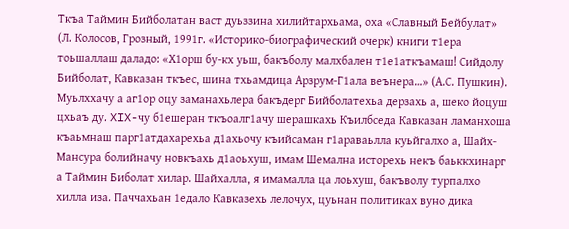Ткъа Таймин Бийболатан васт дуьззина хилийтархьама, оха «Славный Бейбулат» (Л. Колосов, Грозный, 1991г. «Историко-биографический очерк) книги т1ера тоьшаллаш даладо: «Х1орш бу-кх уьш, бакъболу малхбален т1е1аткъамаш! Сийдолу Бийболат, Кавказан ткъес, шина тхьамдица Арзрум-Г1ала веънера…» (А.С. Пушкин).
Муьлххачу а аг1ор оцу заманахьлера бакъдерг Бийболатехьа дерзахь а, шеко йоцуш цхьаъ ду. XIX-чу б1ешеран ткъоалг1ачу шерашкахь Къилбседа Кавказан ламанхоша къаьмнаш парг1атдахарехьа д1ахьочу къийсаман г1араваьлла куьйгалхо а, Шайх-Мансура болийначу новкъахь д1аоьхуш, имам Шемална исторехь некъ баьккхинарг а Таймин Биболат хилар. Шайхалла, я имамалла ца лоьхуш, бакъволу турпалхо хилла иза. Паччахьан 1едало Кавказехь лелочух, цуьнан политиках вуно дика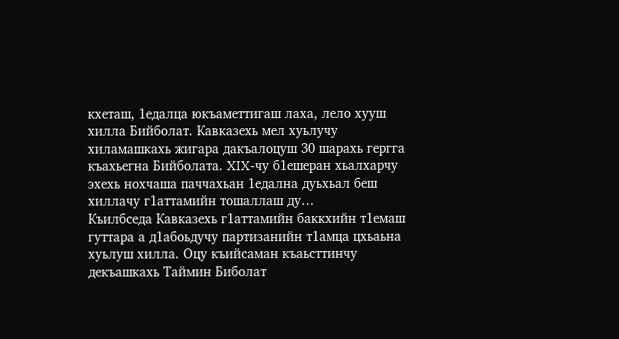кхеташ, 1едалца юкъаметтигаш лаха, лело хууш хилла Бийболат. Кавказехь мел хуьлучу хиламашкахь жигара дакъалоцуш 30 шарахь гергга къахьегна Бийболата. XIX-чу б1ешеран хьалхарчу эхехь нохчаша паччахьан 1едална дуьхьал беш хиллачу г1аттамийн тошаллаш ду…
Къилбседа Кавказехь г1аттамийн баккхийн т1емаш гуттара а д1абоьдучу партизанийн т1амца цхьаьна хуьлуш хилла. Оцу къийсаман къаьсттинчу декъашкахь Таймин Биболат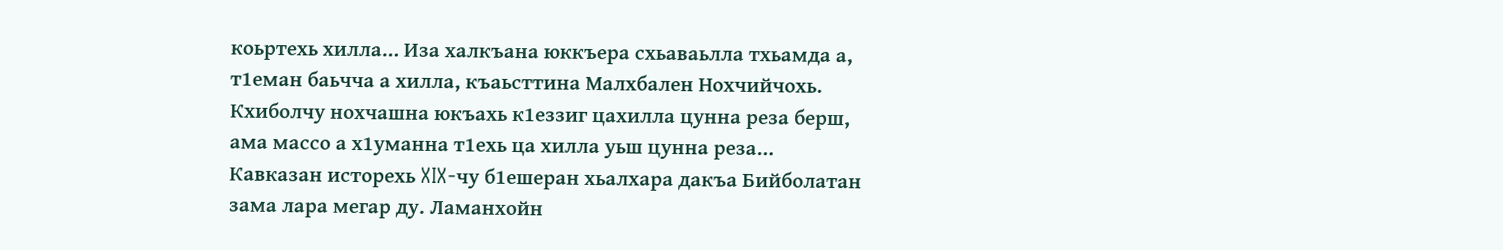коьртехь хилла… Иза халкъана юккъера схьаваьлла тхьамда а, т1еман баьчча а хилла, къаьсттина Малхбален Нохчийчохь. Кхиболчу нохчашна юкъахь к1еззиг цахилла цунна реза берш, ама массо а х1уманна т1ехь ца хилла уьш цунна реза…
Кавказан исторехь XIX-чу б1ешеран хьалхара дакъа Бийболатан зама лара мегар ду. Ламанхойн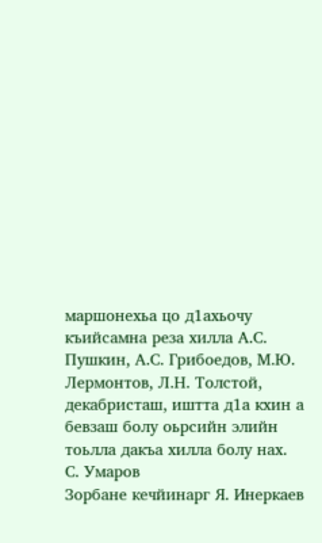маршонехьа цо д1ахьочу къийсамна реза хилла А.С. Пушкин, А.С. Грибоедов, М.Ю. Лермонтов, Л.Н. Толстой, декабристаш, иштта д1а кхин а бевзаш болу оьрсийн элийн тоьлла дакъа хилла болу нах.
С. Умаров
Зорбане кечйинарг Я. Инеркаев